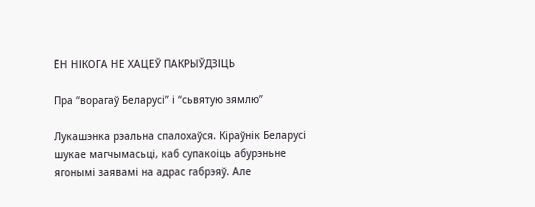ЁН НІКОГА НЕ ХАЦЕЎ ПАКРЫЎДЗІЦЬ

Пра “ворагаў Беларусі” і “сьвятую зямлю”

Лукашэнка рэальна спалохаўся. Кіраўнік Беларусі шукае магчымасьці, каб супакоіць абурэньне ягонымі заявамі на адрас габрэяў. Але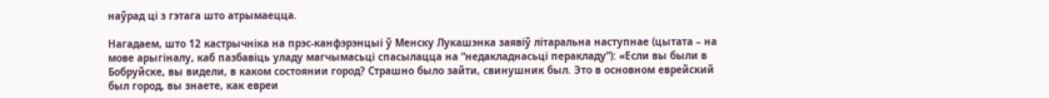наўрад ці з гэтага што атрымаецца.

Нагадаем, што 12 кастрычніка на прэс-канфэрэнцыі ў Менску Лукашэнка заявіў літаральна наступнае (цытата – на мове арыгіналу, каб пазбавіць уладу магчымасьці спасылацца на “недакладнасьці перакладу”): «Если вы были в Бобруйске, вы видели, в каком состоянии город? Страшно было зайти, свинушник был. Это в основном еврейский был город, вы знаете, как евреи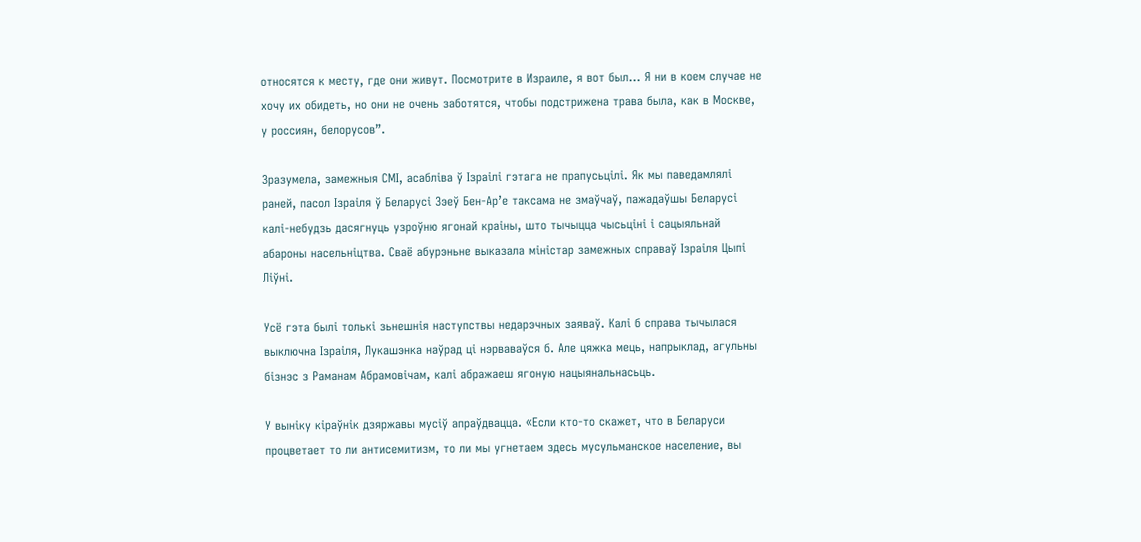относятся к месту, где они живут. Посмотрите в Израиле, я вот был… Я ни в коем случае не хочу их обидеть, но они не очень заботятся, чтобы подстрижена трава была, как в Москве, у россиян, белорусов”.

Зразумела, замежныя СМІ, асабліва ў Ізраілі гэтага не прапусьцілі. Як мы паведамлялі раней, пасол Ізраіля ў Беларусі Зэеў Бен-Ар’е таксама не змаўчаў, пажадаўшы Беларусі калі-небудзь дасягнуць узроўню ягонай краіны, што тычыцца чысьціні і сацыяльнай абароны насельніцтва. Сваё абурэньне выказала міністар замежных справаў Ізраіля Цыпі Ліўні.

Усё гэта былі толькі зьнешнія наступствы недарэчных заяваў. Калі б справа тычылася выключна Ізраіля, Лукашэнка наўрад ці нэрваваўся б. Але цяжка мець, напрыклад, агульны бізнэс з Раманам Абрамовічам, калі абражаеш ягоную нацыянальнасьць.

У выніку кіраўнік дзяржавы мусіў апраўдвацца. «Если кто-то скажет, что в Беларуси процветает то ли антисемитизм, то ли мы угнетаем здесь мусульманское население, вы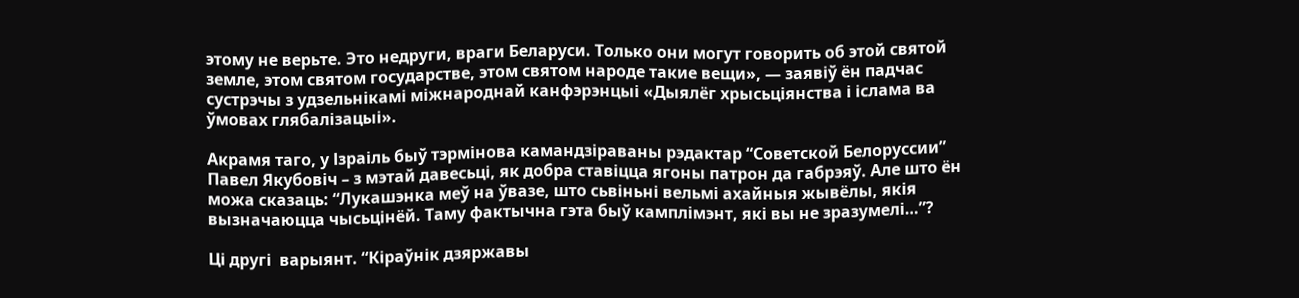этому не верьте. Это недруги, враги Беларуси. Только они могут говорить об этой святой земле, этом святом государстве, этом святом народе такие вещи», — заявіў ён падчас сустрэчы з удзельнікамі міжнароднай канфэрэнцыі «Дыялёг хрысьціянства і іслама ва ўмовах глябалізацыі».

Акрамя таго, у Ізраіль быў тэрмінова камандзіраваны рэдактар “Советской Белоруссии” Павел Якубовіч – з мэтай давесьці, як добра ставіцца ягоны патрон да габрэяў. Але што ён можа сказаць: “Лукашэнка меў на ўвазе, што сьвіньні вельмі ахайныя жывёлы, якія вызначаюцца чысьцінёй. Таму фактычна гэта быў камплімэнт, які вы не зразумелі…”?

Ці другі  варыянт. “Кіраўнік дзяржавы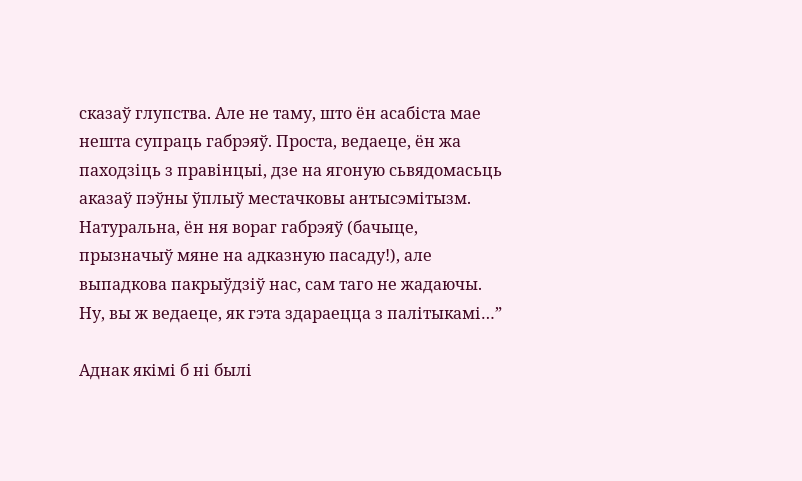сказаў глупства. Але не таму, што ён асабіста мае нешта супраць габрэяў. Проста, ведаеце, ён жа паходзіць з правінцыі, дзе на ягоную сьвядомасьць аказаў пэўны ўплыў местачковы антысэмітызм. Натуральна, ён ня вораг габрэяў (бачыце, прызначыў мяне на адказную пасаду!), але выпадкова пакрыўдзіў нас, сам таго не жадаючы. Ну, вы ж ведаеце, як гэта здараецца з палітыкамі…”

Аднак якімі б ні былі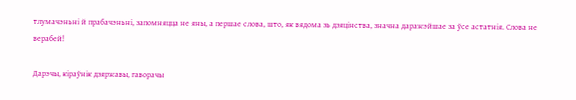тлумачэньні й прабачэньні, запомняцца не яны, а першае слова, што, як вядома зь дзяцінства, значна даражэйшае за ўсе астатнія. Слова не верабей!

Дарэчы, кіраўнік дзяржавы, гаворачы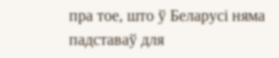пра тое, што ў Беларусі няма падставаў для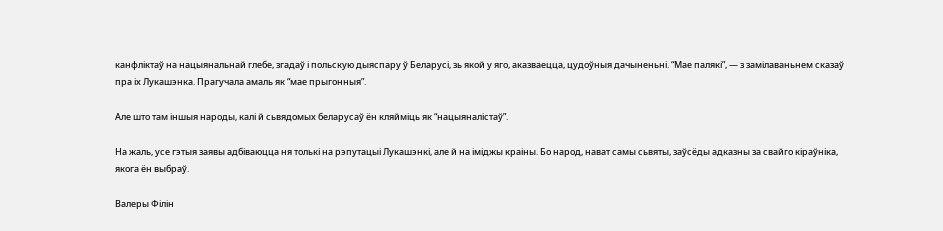канфліктаў на нацыянальнай глебе, згадаў і польскую дыяспару ў Беларусі, зь якой у яго, аказваецца, цудоўныя дачыненьні. “Мае палякі”, — з замілаваньнем сказаў пра іх Лукашэнка. Прагучала амаль як “мае прыгонныя”.

Але што там іншыя народы, калі й сьвядомых беларусаў ён кляйміць як “нацыяналістаў”.

На жаль, усе гэтыя заявы адбіваюцца ня толькі на рэпутацыі Лукашэнкі, але й на іміджы краіны. Бо народ, нават самы сьвяты, заўсёды адказны за свайго кіраўніка, якога ён выбраў.

Валеры Філін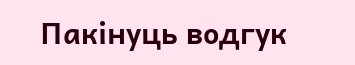Пакінуць водгук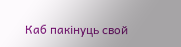Каб пакінуць свой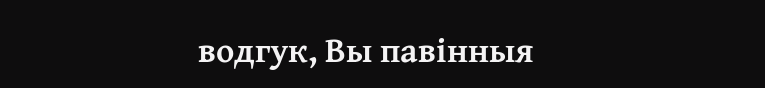водгук, Вы павінныя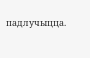падлучыцца.